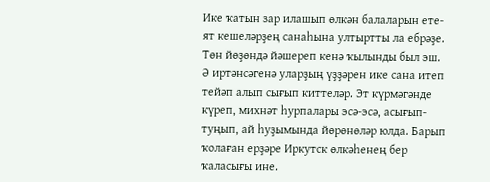Ике ҡатын зар илашып өлкән балаларын ете-ят кешеләрҙең санаһына ултыртты ла ебрәҙе. Төн йөҙөндә йәшереп кенә ҡылынды был эш. Ә иртәнсәгенә уларҙың үҙҙәрен ике сана итеп тейәп алып сығып киттеләр. Эт күрмәгәнде күреп, михнәт һурпалары эсә-эсә, асығып-туңып, ай һуҙымында йөрөнөләр юлда. Барып ҡолаған ерҙәре Иркутск өлкәһенең бер ҡаласығы ине.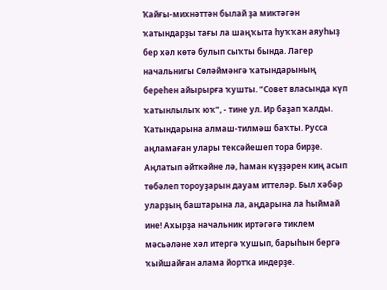Ҡайғы-михнәттән былай ҙа миктәгән ҡатындарҙы тағы ла шаңҡыта һуҡҡан аяуһыҙ бер хәл көтә булып сыҡты бында. Лагер начальнигы Сөләймәнгә ҡатындарының береһен айырырға ҡушты. “Совет власында күп ҡатынлылыҡ юҡ”, - тине ул. Ир баҙап ҡалды. Ҡатындарына алмаш-тилмәш баҡты. Русса аңламаған улары тексәйешеп тора бирҙе. Аңлатып әйткәйне лә, һаман күҙҙәрен киң асып төбәлеп тороуҙарын дауам иттеләр. Был хәбәр уларҙың баштарына ла, аңдарына ла һыймай ине! Ахырҙа начальник иртәгәгә тиклем мәсьәләне хәл итергә ҡушып, барыһын бергә ҡыйшайған алама йортҡа индерҙе.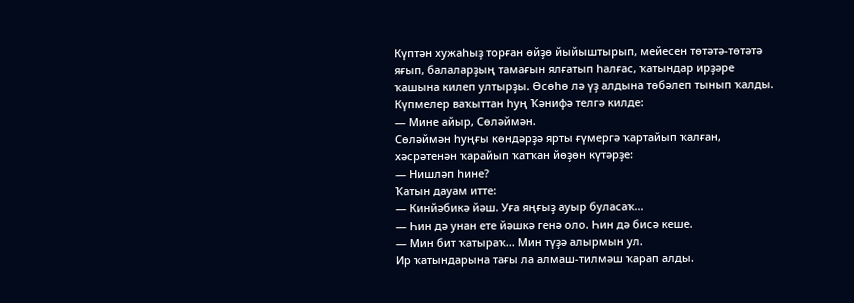Күптән хужаһыҙ торған өйҙө йыйыштырып, мейесен төтәтә-төтәтә яғып, балаларҙың тамағын ялғатып һалғас, ҡатындар ирҙәре ҡашына килеп ултырҙы. Өсөһө лә үҙ алдына төбәлеп тынып ҡалды. Күпмелер ваҡыттан һуң Ҡәнифә телгә килде:
— Мине айыр, Сөләймән.
Сөләймән һуңғы көндәрҙә ярты ғүмергә ҡартайып ҡалған, хәсрәтенән ҡарайып ҡатҡан йөҙөн күтәрҙе:
— Нишләп һине?
Ҡатын дауам итте:
— Кинйәбикә йәш. Уға яңғыҙ ауыр буласаҡ...
— Һин дә унан ете йәшкә генә оло. Һин дә бисә кеше.
— Мин бит ҡатыраҡ... Мин түҙә алырмын ул.
Ир ҡатындарына тағы ла алмаш-тилмәш ҡарап алды.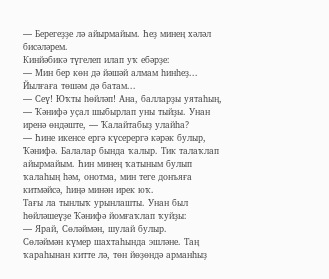— Берегеҙҙе лә айырмайым. Һеҙ минең хәләл бисәләрем.
Кинйәбикә түгелеп илап уҡ ебәрҙе:
— Мин бер көн дә йәшәй алмам һинһеҙ... Йылғаға төшәм дә батам...
— Сеү! Юҡты һөйләп! Ана, балларҙы уятаһың, — Ҡәнифә уҫал шыбырлап уны тыйҙы. Унан иренә өндәште, — Ҡалайтабыҙ улайһа?
— Һине икенсе ергә күсерергә кәрәк булыр, Ҡәнифә. Балалар бында ҡалыр. Тик талаҡлап айырмайым. Һин минең ҡатыным булып ҡалаһың һәм, онотма, мин теге донъяға китмәйсә, һиңә минән ирек юҡ.
Тағы ла тынлыҡ урынлашты. Унан был һөйләшеүҙе Ҡәнифә йомғаҡлап ҡуйҙы:
— Ярай, Сөләймән, шулай булыр.
Сөләймән күмер шахтаһында эшләне. Таң ҡараһынан китте лә, төн йөҙөндә арманһыҙ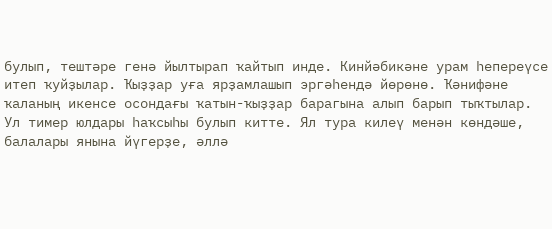булып, тештәре генә йылтырап ҡайтып инде. Кинйәбикәне урам һепереүсе итеп ҡуйҙылар. Ҡыҙҙар уға ярҙамлашып эргәһендә йөрөнө. Ҡәнифәне ҡаланың икенсе осондағы ҡатын-ҡыҙҙар барагына алып барып тыҡтылар. Ул тимер юлдары һаҡсыһы булып китте. Ял тура килеү менән көндәше, балалары янына йүгерҙе, әллә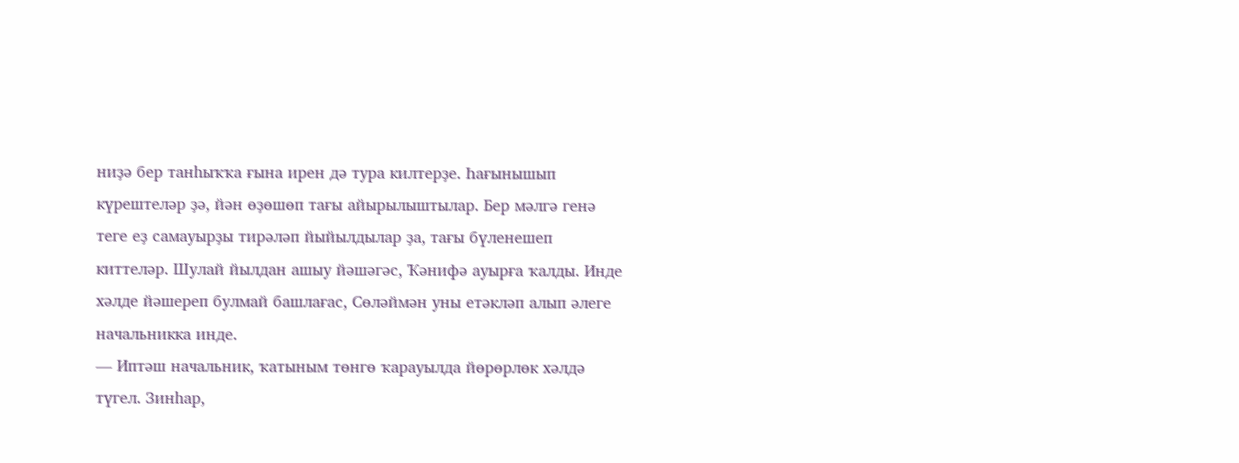ниҙә бер танһыҡҡа ғына ирен дә тура килтерҙе. Һағынышып күрештеләр ҙә, йән өҙөшөп тағы айырылыштылар. Бер мәлгә генә теге еҙ самауырҙы тирәләп йыйылдылар ҙа, тағы бүленешеп киттеләр. Шулай йылдан ашыу йәшәгәс, Ҡәнифә ауырға ҡалды. Инде хәлде йәшереп булмай башлағас, Сөләймән уны етәкләп алып әлеге начальникка инде.
— Иптәш начальник, ҡатыным төнгө ҡарауылда йөрөрлөк хәлдә түгел. Зинһар,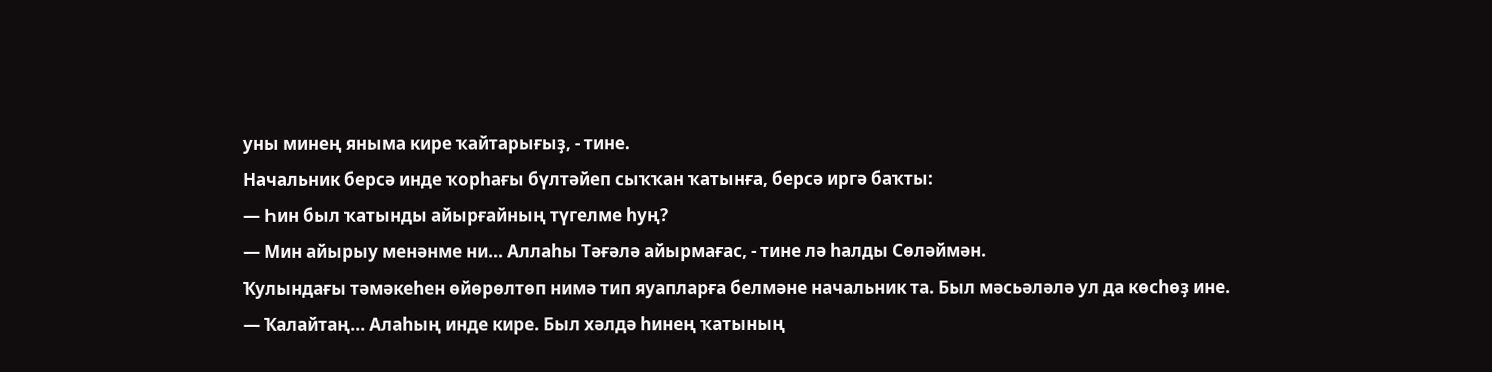уны минең яныма кире ҡайтарығыҙ, - тине.
Начальник берсә инде ҡорһағы бүлтәйеп сыҡҡан ҡатынға, берсә иргә баҡты:
— Һин был ҡатынды айырғайның түгелме һуң?
— Мин айырыу менәнме ни... Аллаһы Тәғәлә айырмағас, - тине лә һалды Сөләймән.
Ҡулындағы тәмәкеһен өйөрөлтөп нимә тип яуапларға белмәне начальник та. Был мәсьәләлә ул да көсһөҙ ине.
— Ҡалайтаң... Алаһың инде кире. Был хәлдә һинең ҡатының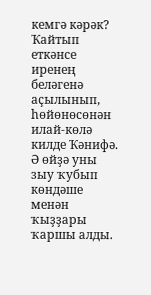кемгә кәрәк?
Ҡайтып еткәнсе иренең беләгенә аҫылынып, һөйөнөсөнән илай-көлә килде Ҡәнифә. Ә өйҙә уны зыу ҡубып көндәше менән ҡыҙҙары ҡаршы алды.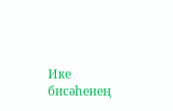Ике бисәһенең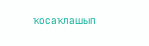ҡосаҡлашып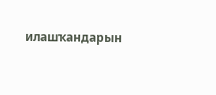илашҡандарын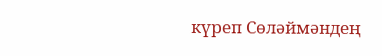күреп Сөләймәндең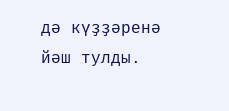дә күҙҙәренә йәш тулды.